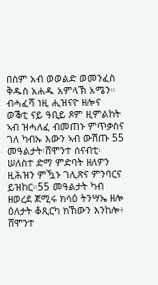በስም አብ ወወልድ ወመንፈስ ቅዱስ አሐዱ አምላኽ አሜን።
ብሓፈሻ ነዚ ሒዝናዮ ዘሎና ወቕቲ ናይ ዓቢይ ጾም ዚምልከት ኣብ ዝሓለፈ ብመጠኑ ምጥቃስና ገለ ካብኡ እውን ኣብ ውሽጡ 55 መዓልታት፡ሸሞንተ ሰናብቲ፡ሠለስተ ድማ ምድባት ዘለዎን ዚሕዝን ምዃኑ ገሊጽና ምንባርና ይዝከር።55 መዓልታት ካብ ዘወረደ ጀሚሩ ክሳዕ ትንሣኤ ዘሎ ዕለታት ቆጺርካ ክኸውን እንከሎ፥ ሸሞንተ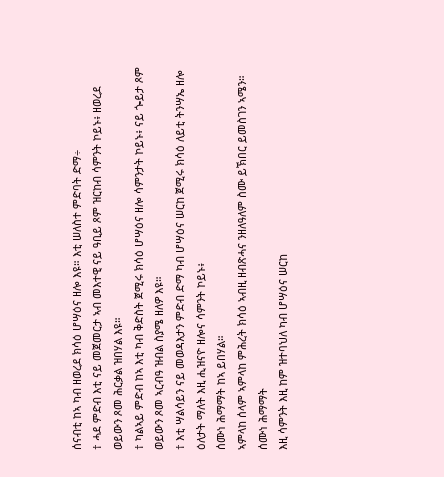ሰናብቲ ከኣ ካብ ዘወረደ ክሳዕ ሆሣዕና ዘሎ እዩ። እቲ ሠለስተ ምድባት ድማ÷
† ሓደ ምድብ እቲ ናይ መጀመርታ ኣብ መእተዊ ናይ ዓቢይ ጾም ዝርከብ ሳምንት ኮይኑ፥ ዘወረደ ወይውን ጾመ ሕርቃል ዝበሃል እዩ።
† ካልኣይ ምድብ ከኣ እቲ ካብ ቅድስት ጀሚሩ ክሳዕ ሆሣዕና ዘሎ ሳምንታት ኮይኑ፥ ናይ ጐይታ ጾም ወይውን ጾመ ኣርብዓ ዝብል ስያሜ ዘለዎ እዩ።
† እቲ ሣልሳይን ናይ መወዳእታን ምድብ ድማ ካብ ሆሣዕና ሠርከ ጀሚሩ ክሳዕ ለይቲ ትንሣኤ ዘሎ ዕለታት ማለት እዚ ሒዝናዮ ዘሎና ሳምንት ኮይኑ፥
ሰሙነ ሕማማት ከኣ ይበሃል።
ኣምላከ ሰላም ኣምላከ ምሕረት ክሳዕ ኣብዚ ዘብጽሓና ንዘለዓለም ስሙ ይኽበር ይመስገን ኣሜን።
ሰሙነ ሕማማት
እዚ ሳምንት እዚ ከም ዝተባህለ ካብ ሆሣዕና ሠርከ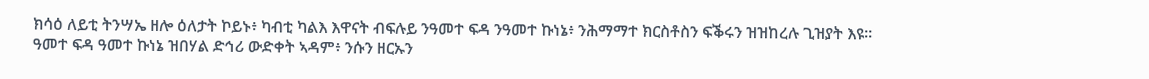ክሳዕ ለይቲ ትንሣኤ ዘሎ ዕለታት ኮይኑ፥ ካብቲ ካልእ እዋናት ብፍሉይ ንዓመተ ፍዳ ንዓመተ ኩነኔ፥ ንሕማማተ ክርስቶስን ፍቕሩን ዝዝከረሉ ጊዝያት እዩ። ዓመተ ፍዳ ዓመተ ኩነኔ ዝበሃል ድኅሪ ውድቀት ኣዳም፥ ንሱን ዘርኡን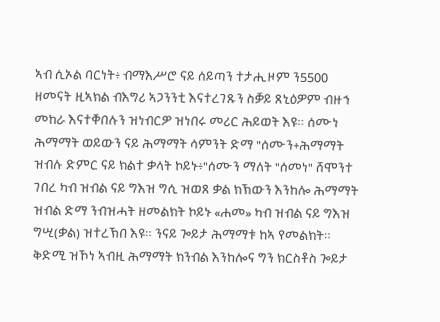ኣብ ሲኦል ባርነት፥ ብማእሥሮ ናይ ሰይጣን ተታሒዞም ን5500 ዘመናት ዚኣክል ብእግሪ ኣጋንንቲ እናተረገጹን ስቓይ ጸኒዕዎም ብዙኅ መከራ እናተቐበሉን ዝነብርዎ ዝነበሩ መሪር ሕይወት እዩ። ሰሙነ ሕማማት ወይውን ናይ ሕማማት ሳምንት ድማ "ሰሙን+ሕማማት ዝብሉ ድምር ናይ ክልተ ቃላት ኮይኑ፥"ሰሙን ማለት "ሰመነ" ሸሞንተ ገበረ ካብ ዝብል ናይ ግእዝ ግሲ ዝወጸ ቃል ክኽውን እንከሎ ሕማማት ዝብል ድማ ንብዝሓት ዘመልክት ኮይኑ «ሐመ» ካብ ዝብል ናይ ግእዝ ግሢ(ቃል) ዝተረኽበ እዩ። ንናይ ጐይታ ሕማማቱ ከኣ የመልክት። ቅድሚ ዝኾነ ኣብዚ ሕማማት ክንብል እንከሎና ግን ክርስቶስ ጐይታ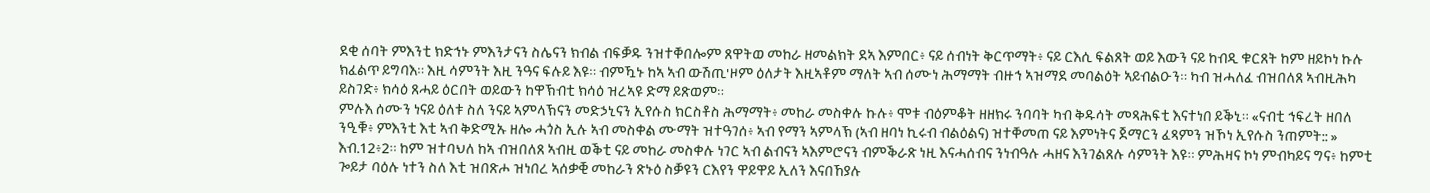ደቂ ሰባት ምእንቲ ክድኅኑ ምእንታናን ስሌናን ክብል ብፍቓዱ ንዝተቐበሎም ጸዋትወ መከራ ዘመልክት ደኣ እምበር፥ ናይ ሰብነት ቅርጥማት፥ ናይ ርእሲ ፍልጸት ወይ እውን ናይ ከብዲ ቁርጸት ከም ዘይኮነ ኩሉ ክፈልጥ ይግባእ። እዚ ሳምንት እዚ ንዓና ፍሉይ እዩ። ብምዃኑ ከኣ ኣብ ውሽጢ'ዞም ዕለታት እዚኣቶም ማለት ኣብ ሰሙነ ሕማማት ብዙኅ ኣዝማደ መባልዕት ኣይብልዑን። ካብ ዝሓለፈ ብዝበለጸ ኣብዚሕካ ይስገድ፥ ክሳዕ ጸሓይ ዕርበት ወይውን ከዋኽብቲ ክሳዕ ዝረኣዩ ድማ ይጽወም።
ምሉእ ሰሙን ነናይ ዕለቱ ስለ ንናይ ኣምላኽናን መድኃኒናን ኢየሱስ ክርስቶስ ሕማማት፥ መከራ መስቀሉ ኩሉ፥ ሞቱ ብዕምቆት ዘዘክሩ ንባባት ካብ ቅዱሳት መጻሕፍቲ እናተነበ ይቕኒ። «ናብቲ ኅፍረት ዘበለ ንዒቑ፥ ምእንቲ እቲ ኣብ ቅድሚኡ ዘሎ ሓጎስ ኢሉ ኣብ መስቀል ሙማት ዝተዓገሰ፥ ኣብ የማን ኣምላኽ (ኣብ ዘባነ ኪሩብ ብልዕልና) ዝተቐመጠ ናይ እምነትና ጀማርን ፈጻምን ዝኾነ ኢየሱስ ንጠምት:: » እብ.12፥2። ከም ዝተባህለ ከኣ ብዝበለጸ ኣብዚ ወቕቲ ናይ መከራ መስቀሉ ነገር ኣብ ልብናን ኣእምሮናን ብምቕራጽ ነዚ እናሓሰብና ንነብዓሉ ሓዘና እንገልጸሉ ሳምንት እዩ። ምሕዛና ኮነ ምብካይና ግና፥ ከምቲ ጐይታ ባዕሉ ነተን ስለ እቲ ዝበጽሖ ዝነበረ ኣሰቃቒ መከራን ጽኑዕ ስቓዩን ርእየን ዋይዋይ ኢለን እናበኸያሉ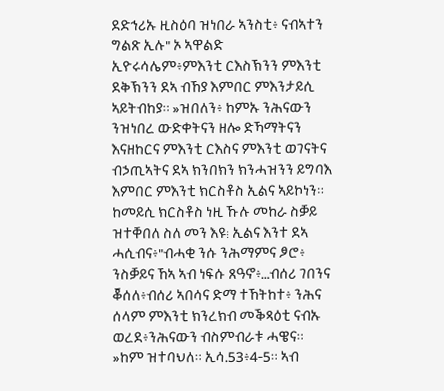ደድኅሪኡ ዚስዕባ ዝነበራ ኣንስቲ፥ ናብኣተን ግልጽ ኢሉ" ኦ ኣዋልድ ኢዮሩሳሌም፥ምእንቲ ርእስኽንን ምእንቲ ደቅኽንን ደኣ ብኸያ እምበር ምእንታይሲ ኣይትብከያ። »ዝበለን፥ ከምኡ ንሕናውን ንዝነበረ ውድቀትናን ዘሎ ድኻማትናን እናዘከርና ምእንቲ ርእስና ምእንቲ ወገናትና ብኃጢኣትና ደኣ ክንበክን ክንሓዝንን ይግባእ እምበር ምእንቲ ክርስቶስ ኢልና ኣይኮነን። ከመይሲ ክርስቶስ ነዚ ኹሉ መከራ ስቓይ ዝተቐበለ ስለ መን እዩ᎒ ኢልና እንተ ደኣ ሓሲብና፥"ብሓቂ ንሱ ንሕማምና ፆሮ፥ ንስቓይና ኸኣ ኣብ ነፍሱ ጸዓኖ፥…ብሰሪ ገበንና ቖሰለ፥ብሰሪ ኣበሳና ድማ ተኸትከተ፥ ንሕና ሰላም ምእንቲ ክንረክብ መቕጻዕቲ ናብኡ ወረደ፥ንሕናውን ብስምብራቱ ሓዌና። »ከም ዝተባህለ። ኢሳ.53፥4-5። ኣብ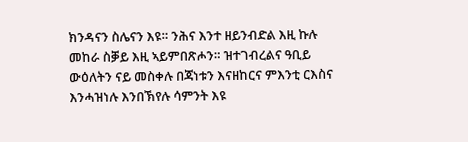ክንዳናን ስሌናን እዩ። ንሕና እንተ ዘይንብድል እዚ ኩሉ መከራ ስቓይ እዚ ኣይምበጽሖን። ዝተገብረልና ዓቢይ ውዕለትን ናይ መስቀሉ በጃነቱን እናዘከርና ምእንቲ ርእስና እንሓዝነሉ እንበኽየሉ ሳምንት እዩ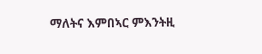ማለትና እምበኣር ምእንትዚ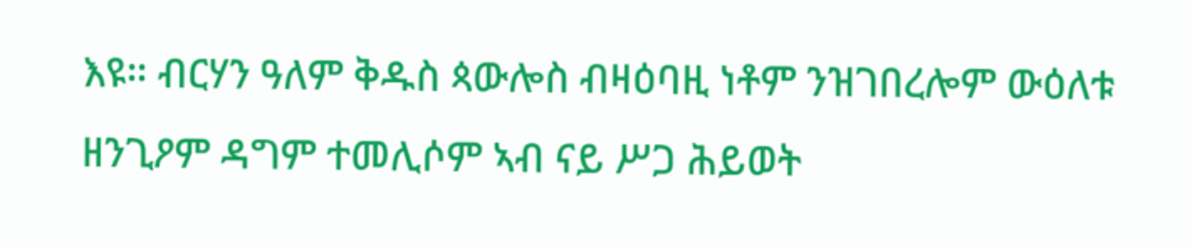እዩ። ብርሃን ዓለም ቅዱስ ጳውሎስ ብዛዕባዚ ነቶም ንዝገበረሎም ውዕለቱ ዘንጊዖም ዳግም ተመሊሶም ኣብ ናይ ሥጋ ሕይወት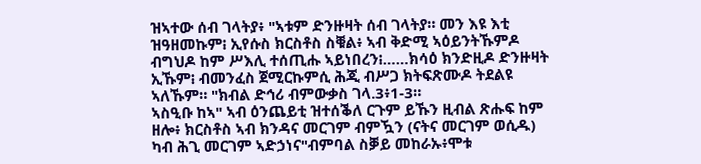ዝኣተው ሰብ ገላትያ፥ "ኣቱም ድንዙዛት ሰብ ገላትያ። መን እዩ እቲ ዝዓዘመኩም᎒ ኢየሱስ ክርስቶስ ስቑል፥ ኣብ ቅድሚ ኣዕይንትኹምዶ ብግህዶ ከም ሥእሊ ተሰጢሑ ኣይነበረን᎒……ክሳዕ ክንድዚዶ ድንዙዛት ኢኹም᎒ ብመንፈስ ጀሚርኩምሲ ሕጂ ብሥጋ ክትፍጽሙዶ ትደልዩ ኣለኹም። "ክብል ድኅሪ ብምውቃስ ገላ.3፥1-3።
ኣስዒቡ ከኣ" ኣብ ዕንጨይቲ ዝተሰቕለ ርጉም ይኹን ዚብል ጽሑፍ ከም ዘሎ፥ ክርስቶስ ኣብ ክንዳና መርገም ብምዃን (ናትና መርገም ወሲዱ) ካብ ሕጊ መርገም ኣድኃነና"ብምባል ስቓይ መከራኡ፥ሞቱ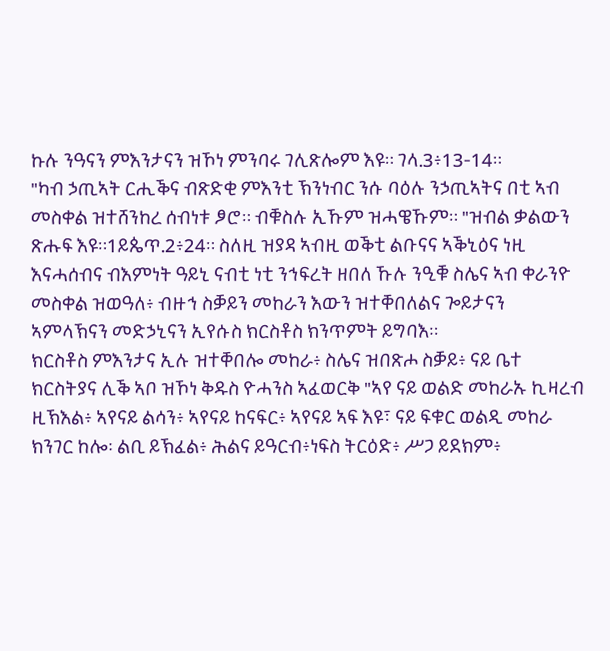ኩሉ ንዓናን ምእንታናን ዝኾነ ምንባሩ ገሊጽሎም እዩ። ገላ.3፥13-14።
"ካብ ኃጢኣት ርሒቕና ብጽድቂ ምእንቲ ኽንነብር ንሱ ባዕሉ ንኃጢኣትና በቲ ኣብ መስቀል ዝተሸንከረ ሰብነቱ ፆሮ። ብቑስሉ ኢኹም ዝሓዌኹም። "ዝብል ቃልውን ጽሑፍ እዩ።1ይጴጥ.2፥24። ስለዚ ዝያዳ ኣብዚ ወቕቲ ልቡናና ኣቕኒዕና ነዚ እናሓሰብና ብእምነት ዓይኒ ናብቲ ነቲ ንኅፍረት ዘበለ ኹሉ ንዒቑ ስሌና ኣብ ቀራንዮ መስቀል ዝወዓለ፥ ብዙኅ ስቓይን መከራን እውን ዝተቐበለልና ጐይታናን ኣምላኽናን መድኃኒናን ኢየሱስ ክርስቶስ ክንጥምት ይግባእ።
ክርስቶስ ምእንታና ኢሉ ዝተቐበሎ መከራ፥ ስሌና ዝበጽሖ ስቓይ፥ ናይ ቤተ ክርስትያና ሊቕ ኣቦ ዝኾነ ቅዱስ ዮሓንስ ኣፈወርቅ "ኣየ ናይ ወልድ መከራኡ ኪዛረብ ዚኽእል፥ ኣየናይ ልሳን፥ ኣየናይ ከናፍር፥ ኣየናይ ኣፍ እዩ፣ ናይ ፍቁር ወልዲ መከራ ክንገር ከሎ፡ ልቢ ይኽፈል፥ ሕልና ይዓርብ፥ነፍስ ትርዕድ፥ ሥጋ ይደክም፥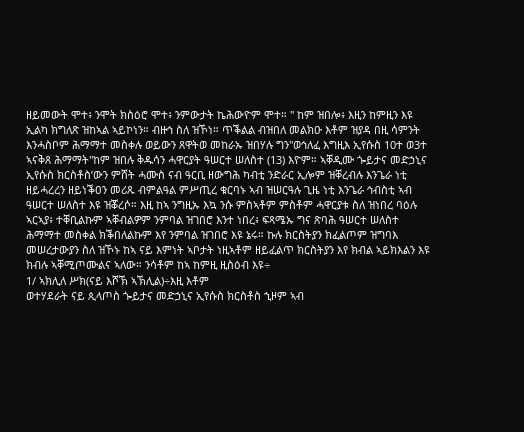ዘይመውት ሞተ፥ ንሞት ክስዕሮ ሞተ፥ ንምውታት ኬሕውዮም ሞተ። " ከም ዝበሎ፥ እዚን ከምዚን እዩ ኢልካ ክግለጽ ዝከኣል ኣይኮነን። ብዙኅ ስለ ዝኾነ። ጥቕልል ብዝበለ መልክዑ እቶም ዝያዳ በዚ ሳምንት እንሓስቦም ሕማማተ መስቀሉ ወይውን ጸዋትወ መከራኡ ዝበሃሉ ግን"ወኅለፈ እግዚእ ኢየሱስ 10ተ ወ3ተ ኣናቅጸ ሕማማት"ከም ዝበሉ ቅዱሳን ሓዋርያት ዓሠርተ ሠለስተ (13) እዮም። ኣቐዲሙ ጐይታና መድኃኒና ኢየሱስ ክርስቶስ’ውን ምሸት ሓሙስ ናብ ዓርቢ ዘውግሕ ካብቲ ንድራር ኢሎም ዝቐረብሉ እንጌራ ነቲ ዘይሓረረን ዘይነቕዐን መሪጹ ብምልዓል ምሥጢረ ቁርባኑ ኣብ ዝሠርዓሉ ጊዜ ነቲ እንጌራ ኅብስቲ ኣብ ዓሠርተ ሠለስተ እዩ ዝቖረሶ። እዚ ከኣ ንግዚኡ እኳ ንሱ ምስኣቶም ምስቶም ሓዋርያቱ ስለ ዝነበረ ባዕሉ ኣርኣያ፥ ተቐቢልኩም ኣቐብልዎም ንምባል ዝገበሮ እንተ ነበረ፥ ፍጻሜኡ ግና ጽባሕ ዓሠርተ ሠለስተ ሕማማተ መስቀል ክቕበለልኩም እየ ንምባል ዝገበሮ እዩ ኔሩ። ኩሉ ክርስትያን ክፈልጦም ዝግባእ መሠረታውያን ስለ ዝኾኑ ከኣ ናይ እምነት ኣቦታት ነዚኣቶም ዘይፈልጥ ክርስትያን እየ ክብል ኣይክእልን እዩ ክብሉ ኣቐሚጦሙልና ኣለው። ንሳቶም ከኣ ከምዚ ዚስዕብ እዩ÷
1/ ኣክሊለ ሥክ(ናይ እሾኽ ኣኽሊል)÷እዚ እቶም
ወተሃደራት ናይ ጲላጦስ ጐይታና መድኃኒና ኢየሱስ ክርስቶስ ኂዞም ኣብ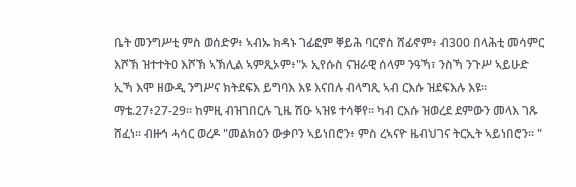ቤት መንግሥቲ ምስ ወሰድዎ፥ ኣብኡ ክዳኑ ገፊፎም ቐይሕ ባርኖስ ሸፊኖም፥ ብ300 በላሕቲ መሳምር እሾኽ ዝተተትዐ እሾኽ ኣኽሊል ኣምጺኦም፥"ኦ ኢየሱስ ናዝራዊ ሰላም ንዓኻ፣ ንስኻ ንጉሥ ኣይሁድ ኢኻ እሞ ዘውዲ ንግሥና ክትደፍእ ይግባእ እዩ እናበሉ ብላግጺ ኣብ ርእሱ ዝደፍእሉ እዩ። ማቴ.27፥27-29። ከምዚ ብዝገበርሉ ጊዜ ሽዑ ኣዝዩ ተሳቐየ። ካብ ርእሱ ዝወረደ ደምውን መላእ ገጹ ሸፈነ። ብዙኅ ሓሳር ወረዶ "መልክዕን ውቃቦን ኣይነበሮን፥ ምስ ረኣናዮ ዜብህገና ትርኢት ኣይነበሮን። "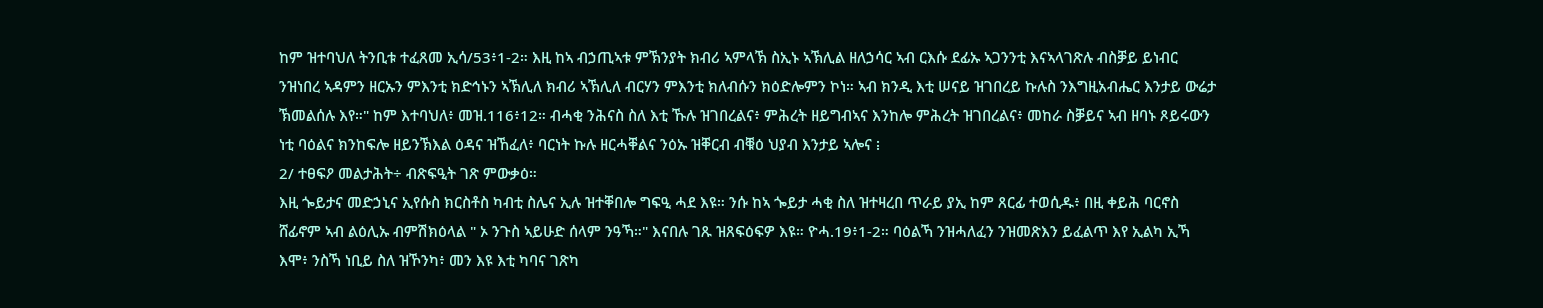ከም ዝተባህለ ትንቢቱ ተፈጸመ ኢሳ/53፥1-2። እዚ ከኣ ብኃጢኣቱ ምኽንያት ክብሪ ኣምላኽ ስኢኑ ኣኽሊል ዘለኃሳር ኣብ ርእሱ ደፊኡ ኣጋንንቲ እናኣላገጽሉ ብስቓይ ይነብር ንዝነበረ ኣዳምን ዘርኡን ምእንቲ ክድኅኑን ኣኽሊለ ክብሪ ኣኽሊለ ብርሃን ምእንቲ ክለብሱን ክዕድሎምን ኮነ። ኣብ ክንዲ እቲ ሠናይ ዝገበረይ ኩሉስ ንእግዚአብሔር እንታይ ውሬታ ኽመልሰሉ እየ።" ከም እተባህለ፥ መዝ.116፥12። ብሓቂ ንሕናስ ስለ እቲ ኹሉ ዝገበረልና፥ ምሕረት ዘይግብኣና እንከሎ ምሕረት ዝገበረልና፥ መከራ ስቓይና ኣብ ዘባኑ ጾይሩውን ነቲ ባዕልና ክንከፍሎ ዘይንኽእል ዕዳና ዝኸፈለ፥ ባርነት ኩሉ ዘርሓቐልና ንዕኡ ዝቐርብ ብቑዕ ህያብ እንታይ ኣሎና ᎒
2/ ተፀፍዖ መልታሕት÷ ብጽፍዒት ገጽ ምውቃዕ።
እዚ ጐይታና መድኃኒና ኢየሱስ ክርስቶስ ካብቲ ስሌና ኢሉ ዝተቐበሎ ግፍዒ ሓደ እዩ። ንሱ ከኣ ጐይታ ሓቂ ስለ ዝተዛረበ ጥራይ ያኢ ከም ጸርፊ ተወሲዱ፥ በዚ ቀይሕ ባርኖስ ሸፊኖም ኣብ ልዕሊኡ ብምሽክዕላል " ኦ ንጉስ ኣይሁድ ሰላም ንዓኻ።" እናበሉ ገጹ ዝጸፍዕፍዎ እዩ። ዮሓ.19፥1-2። ባዕልኻ ንዝሓለፈን ንዝመጽእን ይፈልጥ እየ ኢልካ ኢኻ እሞ፥ ንስኻ ነቢይ ስለ ዝኾንካ፥ መን እዩ እቲ ካባና ገጽካ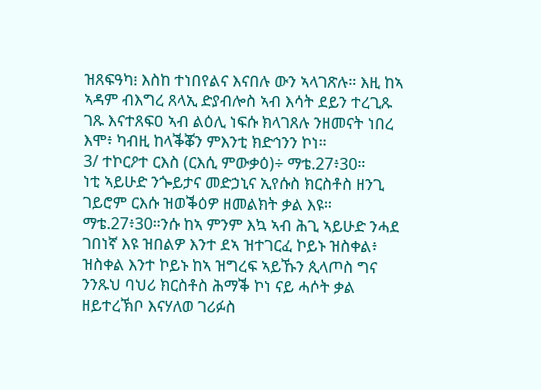ዝጸፍዓካ᎒ እስከ ተነበየልና እናበሉ ውን ኣላገጽሉ። እዚ ከኣ ኣዳም ብእግረ ጸላኢ ድያብሎስ ኣብ እሳት ደይን ተረጊጹ ገጹ እናተጸፍዐ ኣብ ልዕሊ ነፍሱ ክላገጸሉ ንዘመናት ነበረ እሞ፥ ካብዚ ከላቕቖን ምእንቲ ክድኅንን ኮነ።
3/ ተኮርዖተ ርእስ (ርእሲ ምውቃዕ)÷ ማቴ.27፥30።
ነቲ ኣይሁድ ንጐይታና መድኃኒና ኢየሱስ ክርስቶስ ዘንጊ ገይሮም ርእሱ ዝወቕዕዎ ዘመልክት ቃል እዩ። ማቴ.27፥30።ንሱ ከኣ ምንም እኳ ኣብ ሕጊ ኣይሁድ ንሓደ ገበነኛ እዩ ዝበልዎ እንተ ደኣ ዝተገርፈ ኮይኑ ዝስቀል፥ ዝስቀል እንተ ኮይኑ ከኣ ዝግረፍ ኣይኹን ጲላጦስ ግና ንንጹህ ባህሪ ክርስቶስ ሕማቕ ኮነ ናይ ሓሶት ቃል ዘይተረኽቦ እናሃለወ ገሪፉስ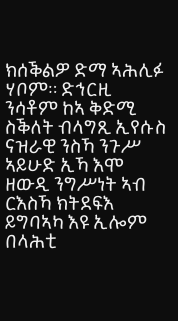ክሰቕልዎ ድማ ኣሕሊፉ ሃቦም። ድኅርዚ ንሳቶም ከኣ ቅድሚ ስቕለት ብላግጺ ኢየሱስ ናዝራዊ ንስኻ ንጉሥ ኣይሁድ ኢኻ እሞ ዘውዲ ንግሥነት ኣብ ርእስኻ ክትደፍእ ይግባኣካ እዩ ኢሎም በላሕቲ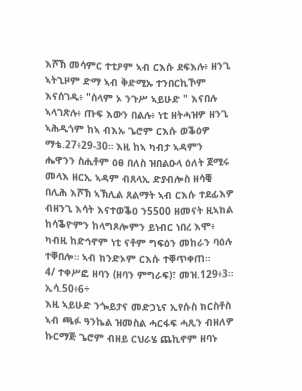እሾኽ መሳምር ተቲዖም ኣብ ርእሱ ደፍእሉ፥ ዘንጊ ኣትኂዞም ድማ ኣብ ቅድሚኡ ተንበርኪኾም እናሰገዱ፥ "ሰላም ኦ ንጉሥ ኣይሁድ " እናበሉ ኣላገጽሉ፥ ጡፍ እውን በልሉ፥ ነቲ ዘትሓዝዎ ዘንጊ ኣሕዲጎም ከኣ ብእኡ ጌሮም ርእሱ ወቕዕዎ ማቴ.27፥29-30። እዚ ከኣ ካብታ ኣዳምን ሔዋንን ስሒቶም ዕፀ በለስ ዝበልዑላ ዕለት ጀሚሩ መላእ ዘርኢ ኣዳም ብጸላኢ ድያብሎስ ዘሳቒ በሊሕ እሾኽ ኣኽሊል ጸልማት ኣብ ርእሱ ተደፊእዎ ብዘንጊ እሳት እናተወቕዐ ን5500 ዘመናት ዚኣክል ከሳቕዮምን ከላግጾሎምን ይነብር ነበረ እሞ፥ ካብዚ ከድኅኖም ነቲ ናቶም ግፍዕን መከራን ባዕሉ ተቐበሎ። ኣብ ክንድኦም ርእሱ ተቐጥቀጠ።
4/ ተቀሥፎ ዘባን (ዘባን ምግራፍ)፣ መዝ.129፥3። ኢሳ.50፥6÷
እዚ ኣይሁድ ንጐይታና መድኃኒና ኢየሱስ ክርስቶስ ኣብ ጫፉ ዓንኬል ዝመስል ሓርፋፍ ሓጺን ብዘለዎ ኩርማጅ ጌሮም ብዘይ ርህራሄ ጨኪኖም ዘባኑ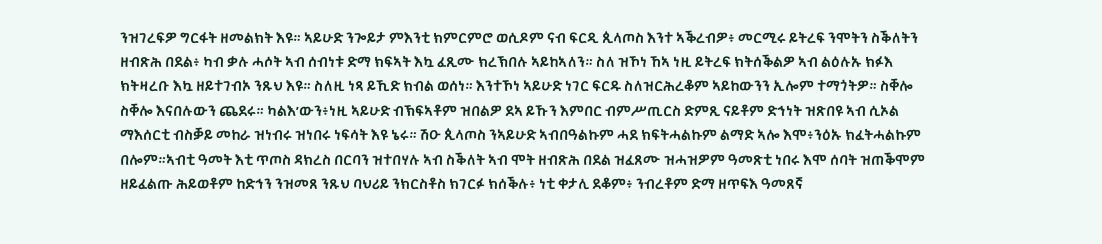ንዝገረፍዎ ግርፋት ዘመልክት እዩ። ኣይሁድ ንጐይታ ምእንቲ ክምርምሮ ወሲዶም ናብ ፍርዲ ጲላጦስ እንተ ኣቕረብዎ፥ መርሚሩ ይትረፍ ንሞትን ስቕለትን ዘብጽሕ በደል፥ ካብ ቃሉ ሓሶት ኣብ ሰብነቱ ድማ ክፍኣት እኳ ፈጺሙ ክረኽበሉ ኣይከኣለን። ስለ ዝኾነ ኸኣ ነዚ ይትረፍ ክትሰቕልዎ ኣብ ልዕሉኡ ክፉእ ክትዛረቡ እኳ ዘይተገብኦ ንጹህ እዩ። ስለዚ ነጻ ይኺድ ክብል ወሰነ። እንተኾነ ኣይሁድ ነገር ፍርዱ ስለዝርሕረቆም ኣይከውንን ኢሎም ተማጎትዎ። ስቐሎ ስቐሎ እናበሉውን ጨደሩ። ካልእ’ውን፥ነዚ ኣይሁድ ብኽፍኣቶም ዝበልዎ ደኣ ይኹን እምበር ብምሥጢርስ ድምጺ ናይቶም ድኅነት ዝጽበዩ ኣብ ሲኦል ማእሰርቲ ብስቓይ መከራ ዝነብሩ ዝነበሩ ነፍሳት እዩ ኔሩ። ሽዑ ጲላጦስ ንኣይሁድ ኣብበዓልኩም ሓደ ክፍትሓልኩም ልማድ ኣሎ እሞ፥ንዕኡ ክፈትሓልኩም በሎም።ኣብቲ ዓመት እቲ ጥጦስ ዳክረስ በርባን ዝተበሃሉ ኣብ ስቕለት ኣብ ሞት ዘብጽሕ በደል ዝፈጸሙ ዝሓዝዎም ዓመጽቲ ነበሩ እሞ ሰባት ዝጠቕሞም ዘይፈልጡ ሕይወቶም ከድኅን ንዝመጸ ንጹህ ባህሪይ ንክርስቶስ ክገርፉ ክሰቕሉ፥ ነቲ ቀታሊ ደቆም፥ ንብረቶም ድማ ዘጥፍእ ዓመጸኛ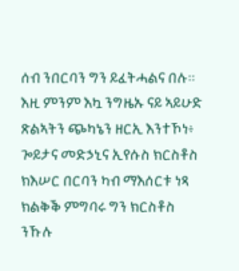ሰብ ንበርባን ግን ይፈትሓልና በሉ። እዚ ምንም እኳ ንግዜኡ ናይ ኣይሁድ ጽልኣትን ጭካኔን ዘርኢ እንተኾነ፥ ጐይታና መድኃኒና ኢየሱስ ክርስቶስ ክእሠር በርባን ካብ ማእሰርቱ ነጻ ክልቅቕ ምግባሩ ግን ክርስቶስ ንኹሉ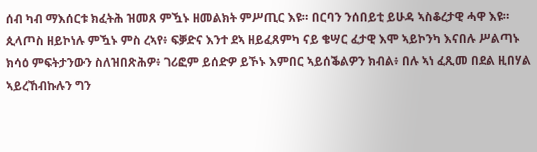ሰብ ካብ ማእሰርቱ ክፈትሕ ዝመጸ ምዃኑ ዘመልክት ምሥጢር እዩ። በርባን ንሰበይቲ ይሁዳ ኣስቆረታዊ ሓዋ እዩ። ጲላጦስ ዘይኮነሉ ምዃኑ ምስ ረኣየ፥ ፍቓድና እንተ ደኣ ዘይፈጸምካ ናይ ቄሣር ፈታዊ እሞ ኣይኮንካ እናበሉ ሥልጣኑ ክሳዕ ምፍትታንውን ስለዝበጽሕዎ፥ ገሪፎም ይሰድዎ ይኾኑ እምበር ኣይሰቕልዎን ክብል፥ በሉ ኣነ ፈጺመ በደል ዚበሃል ኣይረኸብኩሉን ግን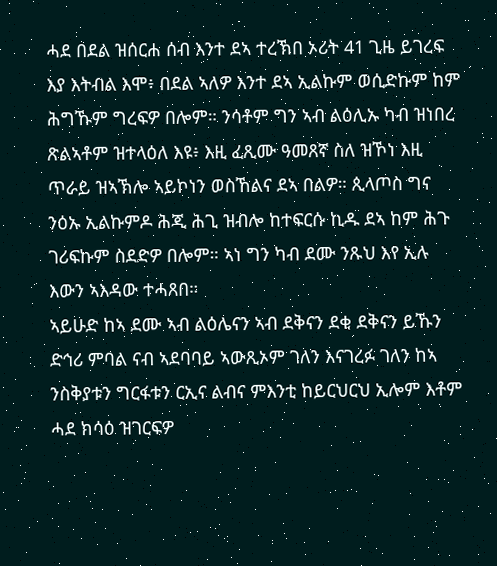ሓደ በደል ዝሰርሐ ሰብ እንተ ደኣ ተረኽበ ኦሪት 41 ጊዜ ይገረፍ እያ እትብል እሞ፥ በደል ኣለዎ እንተ ደኣ ኢልኩም ወሲድኩም ከም ሕግኹም ግረፍዎ በሎም። ንሳቶም ግን ኣብ ልዕሊኡ ካብ ዝነበረ ጽልኣቶም ዝተላዕለ እዩ፥ እዚ ፈጺሙ ዓመጸኛ ስለ ዝኾነ እዚ ጥራይ ዝኣኽሎ ኣይኮነን ወስኸልና ደኣ በልዎ። ጲላጦስ ግና ንዕኡ ኢልኩምዶ ሕጂ ሕጊ ዝብሎ ከተፍርሱ ኪዱ ደኣ ከም ሕጉ ገሪፍኩም ስደድዎ በሎም። ኣነ ግን ካብ ደሙ ንጹህ እየ ኢሉ እውን ኣእዳው ተሓጸበ።
ኣይሁድ ከኣ ደሙ ኣብ ልዕሌናን ኣብ ደቅናን ደቂ ደቅናን ይኹን ድኅሪ ምባል ናብ ኣደባባይ ኣውጺኦም ገለን እናገረፉ ገለን ከኣ ንስቅያቱን ግርፋቱን ርኢና ልብና ምእንቲ ከይርህርህ ኢሎም እቶም ሓደ ክሳዕ ዝገርፍዎ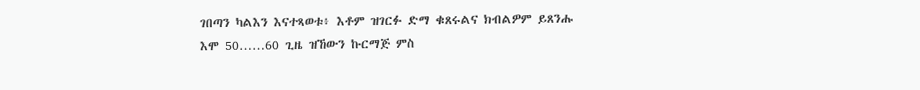ገበጣን ካልእን እናተጻወቱ፥ እቶም ዝገርፉ ድማ ቁጸሩልና ክብልዎም ይጸንሑ እሞ 50……60 ጊዜ ዝኸውን ኩርማጅ ምስ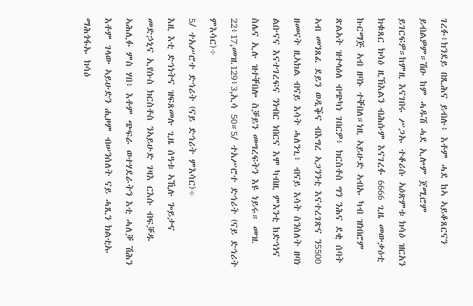ገረፉ፥ክንደይ በጺሕና ይብሉ፥ እቶም ሓደ ከኣ ኣይቆጸርናን ይብልዎም።ሽዑ ከም ሓዱሽ ሓደ ኢሎም ጀሚሮም ይገርፍዎ።ከምዚ እናገበሩ ሥጋኡ ተቆሪሱ ኣዕጽምቱ ክሳዕ ዝርአን ክቁጸር ክሳዕ ዚኽእልን ብሕሱም እናገረፉ 6666 ጊዜ መውቃዕቲ ኩርማጅ ኣብ ዘባኑ ተቐበለ።ነዚ ኣይሁድ ኣብኡ ካብ ዝነበሮም ጽልኣት ዝተላዕለ ብጭካነ ገበርዎ፥ ክርስቶስ ግን ንሕና ደቂ ሰባት ኣብ መንጸፈ ደይን ወዲቕና ብእግረ ኣጋንንቲ እናተረገጽና ን5500 ዘመናት ዚኣክል ብናይ እሳት ሓለንጊ፥ ብናይ እሳት ስንሰለት ዘባነ ልቡናና እናተገረፍና ንነብር ነበርና እሞ ካብዚ ምእንቲ ከድኅነና ስሌና ኢሉ ዝተቐበሎ ስቓይን መግረፍትን እዩ ነይሩ። መዝ. 22፥17,መዝ.129፥3,ኢሳ 50።5/ ተአሥሮተ ድኅሪት (ናይ ድኅሪት ምእሳር)÷
5/ ተአሥሮተ ድኅሪት (ናይ ድኅሪት ምእሳር)÷
እዚ እቲ ድኅነትና ዝፍጸመሉ ጊዜ ሰዓቱ ኣኺሉ ጐይታና መድኃኒና ኢየሱስ ክርስቶስ ንኣይሁድ ገዛእ ርእሱ ብፍቓዱ ኣሕሊፉ ምስ ሃበ፥ እቶም ጭፍራ ወተሃደራትን እቲ ሓለቓ ሽሕን እቶም ገላው ኣይሁድን ሒዞም ብሠንሰለት ናይ ሓጺን ክልቲኡ ማሕጎፋኡ ክሳዕ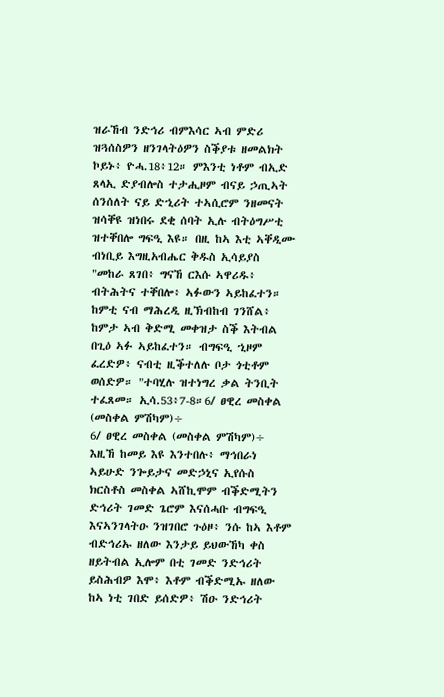ዝራኸብ ንድኅሪ ብምእሳር ኣብ ምድሪ ዝጓሰስዎን ዘንገላትዕዎን ስቕያቱ ዘመልክት ኮይኑ፥ ዮሓ.18፥12። ምእንቲ ነቶም ብኢድ ጸላኢ ድያብሎስ ተታሒዞም ብናይ ኃጢኣት ሰንሰለት ናይ ድኂሪት ተኣሲሮም ንዘመናት ዝሳቐዩ ዝነበሩ ደቂ ሰባት ኢሉ ብትዕግሥቲ ዝተቐበሎ ግፍዒ እዩ። በዚ ከኣ እቲ ኣቐዲሙ ብነቢይ እግዚአብሔር ቅዱስ ኢሳይያስ "መከራ ጸገበ፥ ግናኸ ርእሱ ኣዋሪዱ፥ ብትሕትና ተቐበሎ፥ ኣፉውን ኣይከፈተን። ከምቲ ናብ ማሕረዲ ዚኽብከብ ገንሸል፥ ከምታ ኣብ ቅድሚ መቀዝታ ስቕ እትብል በጊዕ ኣፉ ኣይከፈተን። ብግፍዒ ኂዞም ፈረድዎ፥ ናብቲ ዚቕተለሉ ቦታ ጎቲቶም ወሰድዎ። "ተባሂሉ ዝተነግረ ቃል ትንቢት ተፈጸመ። ኢሳ.53፥7-8።6/ ፀዊረ መስቀል (መስቀል ምሽካም)÷
6/ ፀዊረ መስቀል (መስቀል ምሽካም)÷
እዚኸ ከመይ እዩ እንተበሉ፥ ማኅበራነ ኣይሁድ ንጐይታና መድኃኒና ኢየሱስ ክርስቶስ መስቀል ኣሸኪሞም ብቕድሚትን ድኅሪት ገመድ ጌሮም እናሰሓቡ ብግፍዒ እናኣንገላትዑ ንዝገበሮ ጉዕዞ፥ ንሱ ከኣ እቶም ብድኅሪኡ ዘለው እንታይ ይህውኸካ ቀስ ዘይትብል ኢሎም በቲ ገመድ ንድኅሪት ይስሕብዎ እሞ፥ እቶም ብቕድሚኡ ዘለው ከኣ ነቲ ገበድ ይሰድዎ፥ ሽዑ ንድኅሪት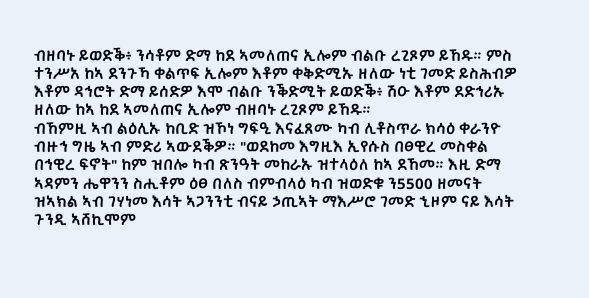ብዘባኑ ይወድቕ፥ ንሳቶም ድማ ከደ ኣመለጠና ኢሎም ብልቡ ረጊጾም ይኸዱ። ምስ ተንሥአ ከኣ ደንጉኻ ቀልጥፍ ኢሎም እቶም ቀቅድሚኡ ዘለው ነቲ ገመድ ይስሕብዎ እቶም ዳኅሮት ድማ ይሰድዎ እሞ ብልቡ ንቕድሚት ይወድቕ፥ ሽዑ እቶም ደድኅሪኡ ዘለው ከኣ ከደ ኣመለጠና ኢሎም ብዘባኑ ረጊጾም ይኸዱ።
ብኸምዚ ኣብ ልዕሊኡ ከቢድ ዝኾነ ግፍዒ እናፈጸሙ ካብ ሊቶስጥራ ክሳዕ ቀራንዮ ብዙኅ ግዜ ኣብ ምድሪ ኣውደቕዎ። "ወደከመ እግዚእ ኢየሱስ በፀዊረ መስቀል በኅዊረ ፍኖት" ከም ዝበሎ ካብ ጽንዓት መከራኡ ዝተላዕለ ከኣ ደኸመ። እዚ ድማ ኣዳምን ሔዋንን ስሒቶም ዕፀ በለስ ብምብላዕ ካብ ዝወድቁ ን5500 ዘመናት ዝኣክል ኣብ ገሃነመ እሳት ኣጋንንቲ ብናይ ኃጢኣት ማእሥሮ ገመድ ኂዞም ናይ እሳት ጉንዲ ኣሸኪሞም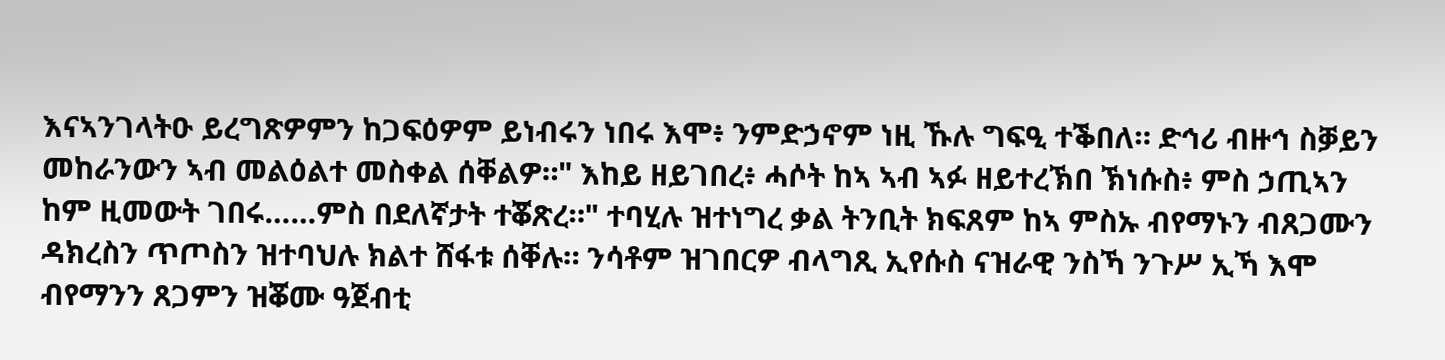እናኣንገላትዑ ይረግጽዎምን ከጋፍዕዎም ይነብሩን ነበሩ እሞ፥ ንምድኃኖም ነዚ ኹሉ ግፍዒ ተቕበለ። ድኅሪ ብዙኅ ስቓይን መከራንውን ኣብ መልዕልተ መስቀል ሰቐልዎ።" እከይ ዘይገበረ፥ ሓሶት ከኣ ኣብ ኣፉ ዘይተረኽበ ኽነሱስ፥ ምስ ኃጢኣን ከም ዚመውት ገበሩ……ምስ በደለኛታት ተቖጽረ።" ተባሂሉ ዝተነግረ ቃል ትንቢት ክፍጸም ከኣ ምስኡ ብየማኑን ብጸጋሙን ዳክረስን ጥጦስን ዝተባህሉ ክልተ ሸፋቱ ሰቐሉ። ንሳቶም ዝገበርዎ ብላግጺ ኢየሱስ ናዝራዊ ንስኻ ንጉሥ ኢኻ እሞ ብየማንን ጸጋምን ዝቖሙ ዓጀብቲ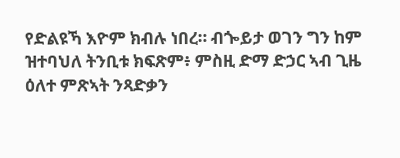የድልዩኻ እዮም ክብሉ ነበረ። ብጐይታ ወገን ግን ከም ዝተባህለ ትንቢቱ ክፍጽም፥ ምስዚ ድማ ድኃር ኣብ ጊዜ ዕለተ ምጽኣት ንጻድቃን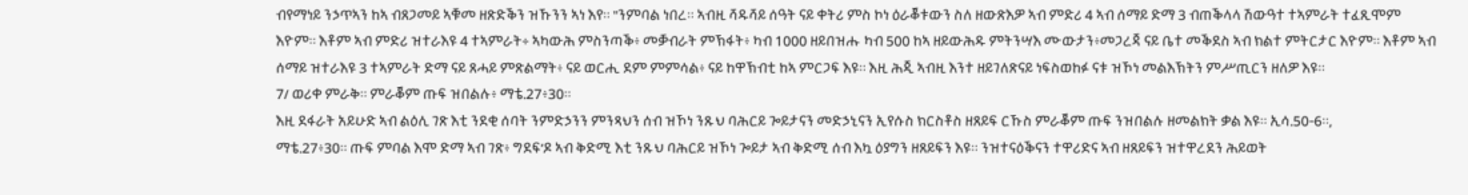ብየማነይ ንኃጥኣን ከኣ ብጸጋመይ ኣቑመ ዘጽድቕን ዝኹንን ኣነ እየ። "ንምባል ነበረ። ኣብዚ ሻዱሻይ ሰዓት ናይ ቀትሪ ምስ ኮነ ዕራቖቱውን ስለ ዘውጽእዎ ኣብ ምድሪ 4 ኣብ ሰማይ ድማ 3 ብጠቕላላ ሽውዓተ ተኣምራት ተፈጺሞም እዮም። እቶም ኣብ ምድሪ ዝተራእዩ 4 ተኣምራት÷ ኣካውሕ ምስንጣቕ፥ መቓብራት ምኽፋት፥ ካብ 1000 ዘይበዝሑ ካብ 500 ከኣ ዘይውሕዱ ምትንሣእ ሙውታን፥መጋረጃ ናይ ቤተ መቕደስ ኣብ ክልተ ምትርታር እዮም። እቶም ኣብ ሰማይ ዝተራእዩ 3 ተኣምራት ድማ ናይ ጸሓይ ምጽልማት፥ ናይ ወርሒ ደም ምምሳል፥ ናይ ከዋኽብቲ ከኣ ምርጋፍ እዩ። እዚ ሕጂ ኣብዚ እንተ ዘይገለጽናይ ነፍስወከፉ ናቱ ዝኾነ መልእኽትን ምሥጢርን ዘለዎ እዩ።
7/ ወሪቀ ምራቅ። ምራቖም ጡፍ ዝበልሉ፥ ማቴ.27፥30።
እዚ ደፋራት አይሁድ ኣብ ልዕሊ ገጽ እቲ ንደቂ ሰባት ንምድኃንን ምንጻህን ሰብ ዝኾነ ንጹህ ባሕርይ ጐይታናን መድኃኒናን ኢየሱስ ክርስቶስ ዘጸይፍ ርኹስ ምራቖም ጡፍ ንዝበልሉ ዘመልክት ቃል እዩ። ኢሳ.50-6።,
ማቴ.27፥30። ጡፍ ምባል እሞ ድማ ኣብ ገጽ፥ ግደፍ’ዶ ኣብ ቅድሚ እቲ ንጹህ ባሕርይ ዝኾነ ጐይታ ኣብ ቅድሚ ሰብ እኳ ዕያግን ዘጸይፍን እዩ። ንዝተናዕቕናን ተዋሪድና ኣብ ዘጸይፍን ዝተዋረደን ሕይወት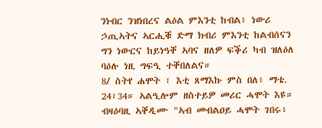ንነብር ንዝነበረና ልዕል ምእንቲ ከብል፥ ነውሪ ኃጢኣትና ኣርሒቑ ድማ ክብሪ ምእንቲ ከልብሰናን ግን ነውርና ከይነዓቐ ኣባና ዘለዎ ፍቕሪ ካብ ዝለዕለ ባዕሉ ነዚ ግፍዒ ተቐበለልና።
8/ ስትየ ሐሞት ፣ እቲ ጸማእኩ ምስ በለ፥ ማቴ. 24፣34። ኣልዒሎም ዘስተይዎ መሪር ሓሞት እዩ። ብዛዕባዚ ኣቐዲሙ "ኣብ መብልዐይ ሓሞት ገበሩ፥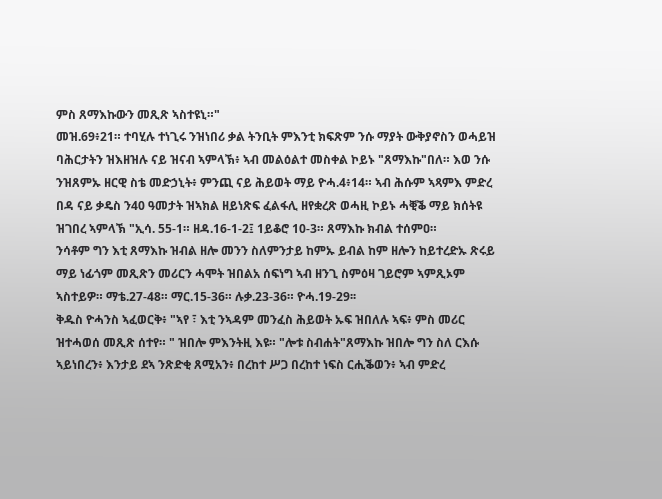ምስ ጸማእኩውን መጺጽ ኣስተዩኒ።"
መዝ.69፥21። ተባሂሉ ተነጊሩ ንዝነበሪ ቃል ትንቢት ምእንቲ ክፍጽም ንሱ ማያት ውቅያኖስን ወሓይዝ ባሕርታትን ዝእዘዝሉ ናይ ዝናብ ኣምላኽ፥ ኣብ መልዕልተ መስቀል ኮይኑ "ጸማእኩ"በለ። እወ ንሱ ንዝጸምኡ ዘርዊ ስቴ መድኃኒት፥ ምንጪ ናይ ሕይወት ማይ ዮሓ.4፥14። ኣብ ሕሱም ኣጻምእ ምድረ በዳ ናይ ቃዴስ ን40 ዓመታት ዝኣክል ዘይነጽፍ ፈልፋሊ ዘየቋረጽ ወሓዚ ኮይኑ ሓቒቕ ማይ ክሰትዩ ዝገበረ ኣምላኽ "ኢሳ. 55-1። ዘዳ.16-1-2፤ 1ይቆሮ 10-3። ጸማእኩ ክብል ተሰምዐ።
ንሳቶም ግን እቲ ጸማእኩ ዝብል ዘሎ መንን ስለምንታይ ከምኡ ይብል ከም ዘሎን ከይተረድኡ ጽሩይ ማይ ነፊጎም መጺጽን መሪርን ሓሞት ዝበልአ ሰፍነግ ኣብ ዘንጊ ስምዕዛ ገይሮም ኣምጺኦም ኣስተይዎ። ማቴ.27-48። ማር.15-36። ሉቃ.23-36። ዮሓ.19-29፡፡
ቅዱስ ዮሓንስ ኣፈወርቅ፥ "ኣየ ፣ እቲ ንኣዳም መንፈስ ሕይወት ኡፍ ዝበለሉ ኣፍ፥ ምስ መሪር ዝተሓወሰ መጺጽ ሰተየ። " ዝበሎ ምእንትዚ እዩ። "ሎቱ ስብሐት"ጸማእኩ ዝበሎ ግን ስለ ርእሱ ኣይነበረን፥ እንታይ ደኣ ንጽድቂ ጸሚአን፥ በረከተ ሥጋ በረከተ ነፍስ ርሒቕወን፥ ኣብ ምድረ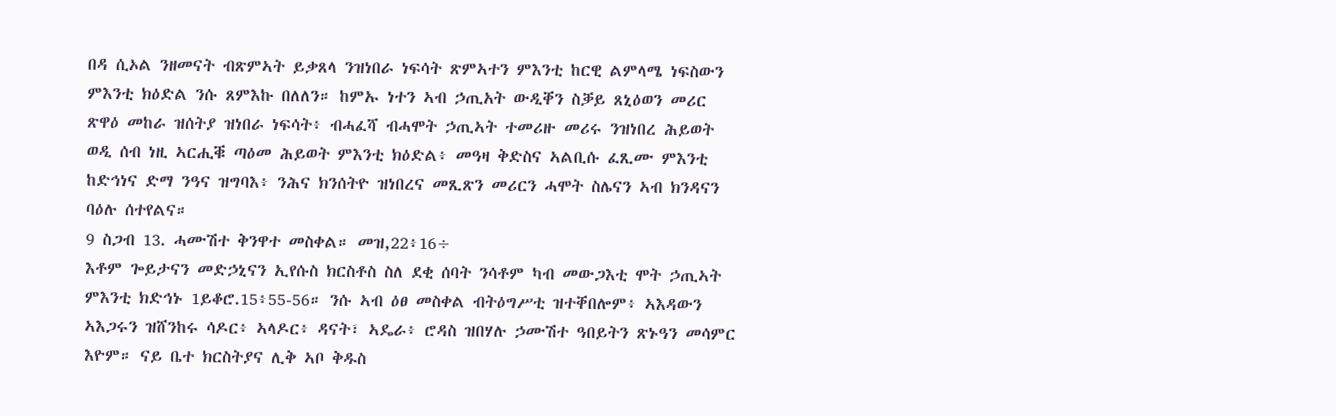በዳ ሲኦል ንዘመናት ብጽምኣት ይቃጸላ ንዝነበራ ነፍሳት ጽምኣተን ምእንቲ ከርዊ ልምላሜ ነፍስውን ምእንቲ ክዕድል ንሱ ጸምእኩ በለለን። ከምኡ ነተን ኣብ ኃጢአት ውዲቐን ስቓይ ጸኒዕወን መሪር ጽዋዕ መከራ ዝሰትያ ዝነበራ ነፍሳት፥ ብሓፈሻ ብሓሞት ኃጢኣት ተመሪዙ መሪሩ ንዝነበረ ሕይወት ወዲ ሰብ ነዚ ኣርሒቑ ጣዕመ ሕይወት ምእንቲ ክዕድል፥ መዓዛ ቅድስና ኣልቢሱ ፈጺሙ ምእንቲ ከድኅነና ድማ ንዓና ዝግባእ፥ ንሕና ክንሰትዮ ዝነበረና መጺጽን መሪርን ሓሞት ስሌናን ኣብ ክንዳናን ባዕሉ ሰተየልና።
9 ስጋብ 13. ሓሙሽተ ቅንዋተ መስቀል። መዝ,22፥16÷
እቶም ጐይታናን መድኃኒናን ኢየሱስ ክርስቶስ ስለ ደቂ ሰባት ንሳቶም ካብ መውጋእቲ ሞት ኃጢኣት ምእንቲ ክድኅኑ 1ይቆሮ.15፥55-56። ንሱ ኣብ ዕፀ መስቀል ብትዕግሥቲ ዝተቐበሎም፥ ኣእዳውን ኣእጋሩን ዝሸንከሩ ሳዶር፥ ኣላዶር፥ ዳናት፣ ኣዴራ፥ ሮዳስ ዝበሃሉ ኃሙሽተ ዓበይትን ጽኑዓን መሳምር እዮም። ናይ ቤተ ክርስትያና ሊቅ ኣቦ ቅዱስ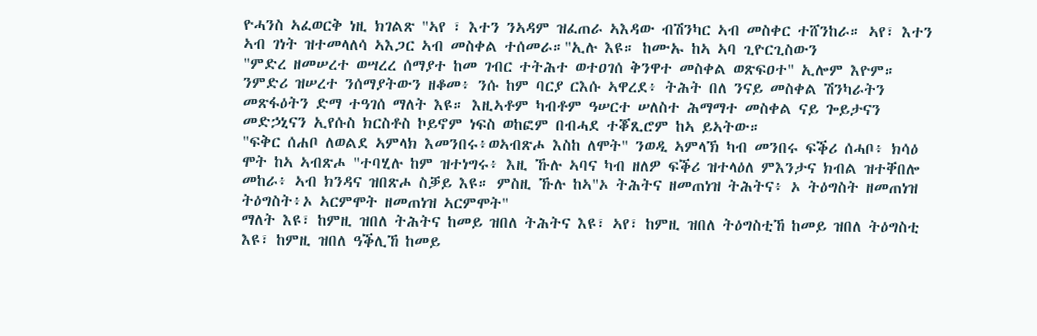ዮሓንስ ኣፈወርቅ ነዚ ክገልጽ "ኣየ ፣ እተን ንኣዳም ዝፈጠራ ኣእዳው ብሽንካር ኣብ መስቀር ተሸንከራ። ኣየ፣ እተን ኣብ ገነት ዝተመላለሳ ኣእጋር ኣብ መስቀል ተሰመራ።"ኢሉ እዩ። ከሙኡ ከኣ ኣባ ጊዮርጊስውን
"ምድረ ዘመሠረተ ወሣረረ ሰማያተ ከመ ገብር ተትሕተ ወተዐገሰ ቅንዋተ መስቀል ወጽፍዐተ" ኢሎም እዮም። ንምድሪ ዝሠረተ ንሰማያትውን ዘቆመ፥ ንሱ ከም ባርያ ርእሱ ኣዋረደ፥ ትሕት በለ ንናይ መስቀል ሽንካራትን መጽፋዕትን ድማ ተዓገሰ ማለት እዩ። እዚኣቶም ካብቶም ዓሠርተ ሠለስተ ሕማማተ መስቀል ናይ ጐይታናን መድኃኒናን ኢየሱስ ክርስቶስ ኮይኖም ነፍስ ወከፎም በብሓደ ተቖጺሮም ከኣ ይኣትው።
"ፍቅር ሰሐቦ ለወልደ ኣምላክ እመንበሩ፥ወኣብጽሖ እስከ ለሞት" ንወዲ ኣምላኽ ካብ መንበሩ ፍቕሪ ሰሓቦ፥ ክሳዕ ሞት ከኣ ኣብጽሖ "ተባሂሉ ከም ዝተነግሩ፥ እዚ ኹሉ ኣባና ካብ ዘለዎ ፍቕሪ ዝተላዕለ ምእንታና ክብል ዝተቐበሎ መከራ፥ ኣብ ክንዳና ዝበጽሖ ስቓይ እዩ። ምስዚ ኹሉ ከኣ"ኦ ትሕትና ዘመጠነዝ ትሕትና፥ ኦ ትዕግስት ዘመጠነዝ ትዕግስት፥ኦ ኣርምሞት ዘመጠነዝ ኣርምሞት"
ማለት እዩ፣ ከምዚ ዝበለ ትሕትና ከመይ ዝበለ ትሕትና እዩ፣ ኣየ፣ ከምዚ ዝበለ ትዕግስቲኸ ከመይ ዝበለ ትዕግስቲ እዩ፣ ከምዚ ዝበለ ዓቕሊኸ ከመይ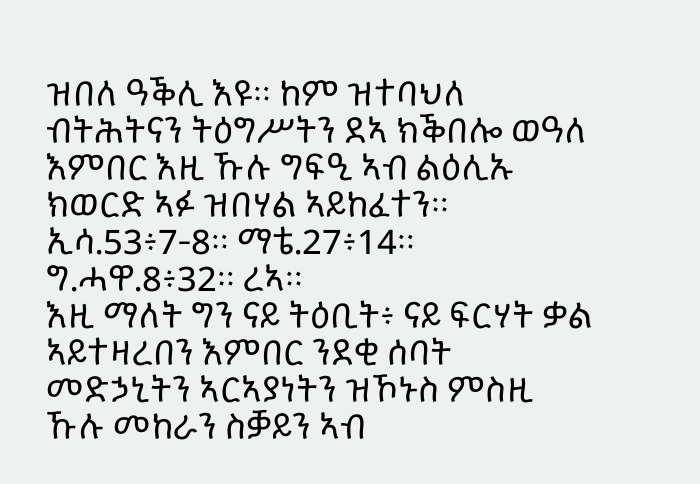ዝበለ ዓቕሊ እዩ። ከም ዝተባህለ ብትሕትናን ትዕግሥትን ደኣ ክቕበሎ ወዓለ እምበር እዚ ኹሉ ግፍዒ ኣብ ልዕሊኡ ክወርድ ኣፉ ዝበሃል ኣይከፈተን። ኢሳ.53፥7-8። ማቴ.27፥14። ግ.ሓዋ.8፥32። ረኣ።
እዚ ማለት ግን ናይ ትዕቢት፥ ናይ ፍርሃት ቃል ኣይተዛረበን እምበር ንደቂ ሰባት መድኃኒትን ኣርኣያነትን ዝኾኑስ ምስዚ ኹሉ መከራን ስቓይን ኣብ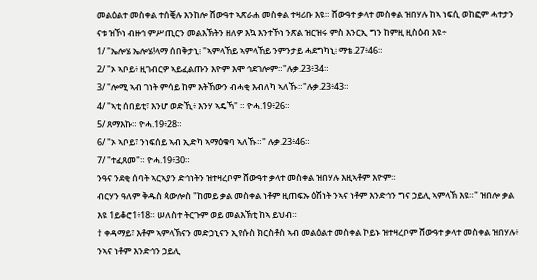መልዕልተ መስቀል ተሰቒሉ እንከሎ ሸውዓተ ኣጽራሐ መስቀል ተዛሪቡ እዩ። ሸውዓተ ቃላተ መስቀል ዝበሃሉ ከኣ ነፍሲ ወከፎም ሓተታን ናቱ ዝኾነ ብዙኅ ምሥጢርን መልእኽትን ዘለዎ እኳ እንተኾነ ንጽል ዝርዝሩ ምስ እንርኢ ግን ከምዚ ዚስዕብ እዩ÷
1/ "ኤሎሄ ኤሎሄ!ላማ ሰበቅታኒ᎒ "ኣምላኸይ ኣምላኸይ ንምንታይ ሓደግካኒ᎒ ማቴ.27፥46።
2/ "ኦ ኣቦይ፥ ዚገብርዎ ኣይፈልጡን እዮም እሞ ኅደገሎም።"ሉቃ.23፥34።
3/ "ሎሚ ኣብ ገነት ምሳይ ከም እትኸውን ብሓቂ እብለካ ኣለኹ።"ሉቃ.23፥43።
4/ "ኣቲ ሰበይቲ፣ እንሆ ወድኺ፥ እንሃ ኣዴኻ" ። ዮሓ.19፥26።
5/ ጸማእኩ። ዮሓ.19፥28።
6/ "ኦ ኣቦይ፣ ንነፍሰይ ኣብ ኢድካ ኣማዕቁባ ኣለኹ።" ሉቃ.23፥46።
7/ "ተፈጸመ"። ዮሓ.19፥30።
ንዓና ንደቂ ሰባት ኣርኣያን ድኅነትን ዝተዛረቦም ሸውዓተ ቃላተ መስቀል ዝበሃሉ እዚኣቶም እዮም።
ብርሃን ዓለም ቅዱስ ጳውሎስ "ከመይ ቃል መስቀል ነቶም ዚጠፍኡ ዕሽነት ንኣና ነቶም እንድኅን ግና ኃይሊ ኣምላኽ እዩ።" ዝበሎ ቃል እዩ 1ይቆሮ1፥18። ሠለስተ ትርጉም ወይ መልእኽቲ ከኣ ይህብ።
† ቀዳማይ፣ እቶም ኣምላኽናን መድኃኒናን ኢየሱስ ክርስቶስ ኣብ መልዕልተ መስቀል ኮይኑ ዝተዛረቦም ሸውዓተ ቃላተ መስቀል ዝበሃሉ፥ ንኣና ነቶም እንድኅን ኃይሊ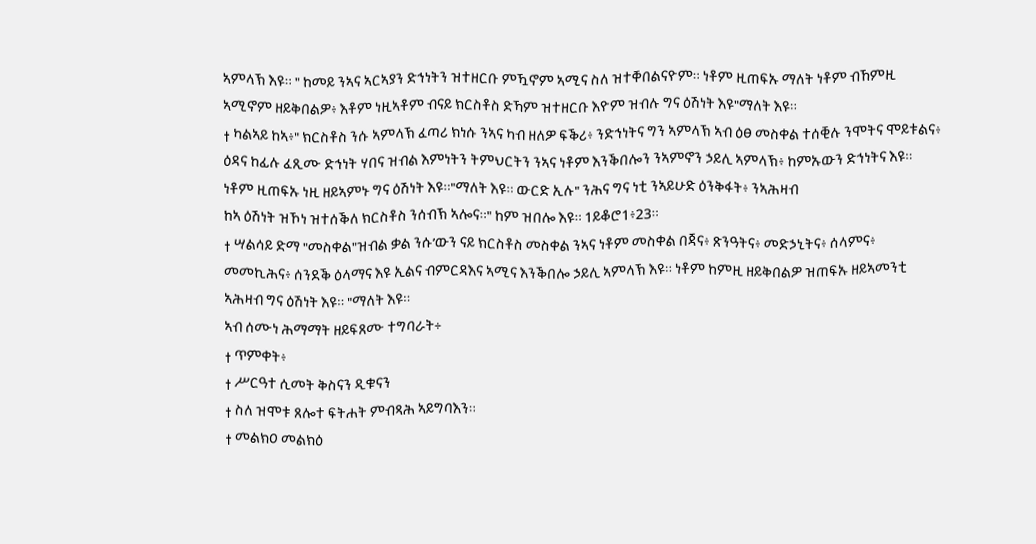ኣምላኽ እዩ። " ከመይ ንኣና ኣርኣያን ድኅነትን ዝተዘርቡ ምዃኖም ኣሚና ስለ ዝተቐበልናዮም። ነቶም ዚጠፍኡ ማለት ነቶም ብኸምዚ ኣሚኖም ዘይቅበልዎ፥ እቶም ነዚኣቶም ብናይ ክርስቶስ ድኻም ዝተዘርቡ እዮም ዝብሉ ግና ዕሽነት እዩ"ማለት እዩ።
† ካልኣይ ከኣ፥" ክርስቶስ ንሱ ኣምላኽ ፈጣሪ ክነሱ ንኣና ካብ ዘለዎ ፍቕሪ፥ ንድኅነትና ግን ኣምላኽ ኣብ ዕፀ መስቀል ተሰቒሉ ንሞትና ሞይቱልና፥ ዕዳና ከፊሉ ፈጺሙ ድኅነት ሃበና ዝብል እምነትን ትምህርትን ንኣና ነቶም እንቕበሎን ንኣምኖን ኃይሊ ኣምላኽ፥ ከምኡውን ድኅነትና እዩ። ነቶም ዚጠፍኡ ነዚ ዘይኣምኑ ግና ዕሽነት እዩ።"ማለት እዩ። ውርድ ኢሉ" ንሕና ግና ነቲ ንኣይሁድ ዕንቅፋት፥ ንኣሕዛብ
ከኣ ዕሽነት ዝኾነ ዝተሰቕለ ክርስቶስ ንሰብኽ ኣሎና።" ከም ዝበሎ እዩ። 1ይቆሮ1፥23።
† ሣልሳይ ድማ "መስቀል"ዝብል ቃል ንሱ’ውን ናይ ክርስቶስ መስቀል ንኣና ነቶም መስቀል በጃና፥ ጽንዓትና፥ መድኃኒትና፥ ሰላምና፥ መመኪሕና፥ ሰንደቕ ዕላማና እዩ ኢልና ብምርዳእና ኣሚና እንቕበሎ ኃይሊ ኣምላኽ እዩ። ነቶም ከምዚ ዘይቅበልዎ ዝጠፍኡ ዘይኣመንቲ ኣሕዛብ ግና ዕሽነት እዩ። "ማለት እዩ።
ኣብ ሰሙነ ሕማማት ዘይፍጸሙ ተግባራት÷
† ጥምቀት፥
† ሥርዓተ ሲመት ቅስናን ዲቁናን
† ስለ ዝሞቱ ጸሎተ ፍትሐት ምብጻሕ ኣይግባእን።
† መልክዐ መልክዕ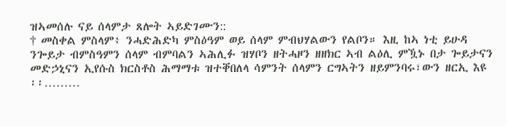ዝኣመሰሉ ናይ ሰላምታ ጸሎት ኣይድገሙን::
† መስቀል ምስላም፥ ንሓድሕድካ ምስዕዓም ወይ ሰላም ምብህሃልውን የልቦን። እዚ ከኣ ነቲ ይሁዳ ንጐይታ ብምስዓምን ሰላም ብምባልን ኣሕሊፉ ዝሃቦን ዘትሓዞን ዘዘክር ኣብ ልዕሊ ምዃኑ በታ ጐይታናን መድኃኒናን ኢየሱስ ክርስቶስ ሕማማቱ ዝተቐበለላ ሳምንት ሰላምን ርግኣትን ዘይምንባሩ፣ውን ዘርኢ እዩ ፡፡………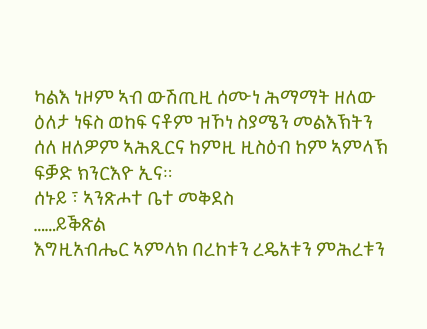ካልእ ነዞም ኣብ ውሽጢዚ ሰሙነ ሕማማት ዘለው ዕለታ ነፍስ ወከፍ ናቶም ዝኾነ ስያሜን መልእኽትን ሰለ ዘለዎም ኣሕጺርና ከምዚ ዚስዕብ ከም ኣምላኽ ፍቓድ ክንርእዮ ኢና።
ሰኑይ ፣ ኣንጽሖተ ቤተ መቅደስ
……ይቕጽል
እግዚአብሔር ኣምላክ በረከቱን ረዴአቱን ምሕረቱን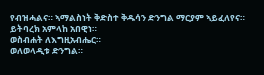የብዝሓልና። ኣማልስነት ቅድስተ ቅዱሳን ድንግል ማርያም ኣይፈለየና።
ይትባረክ አምላከ አበዊነ።
ወስብሐት ለእግዚአብሔር።
ወለወላዲቱ ድንግል።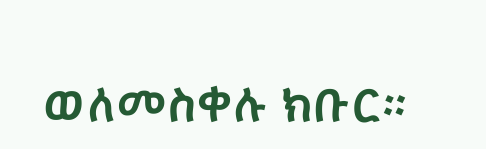ወለመስቀሉ ክቡር።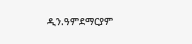ዲን.ዓምደማርያም